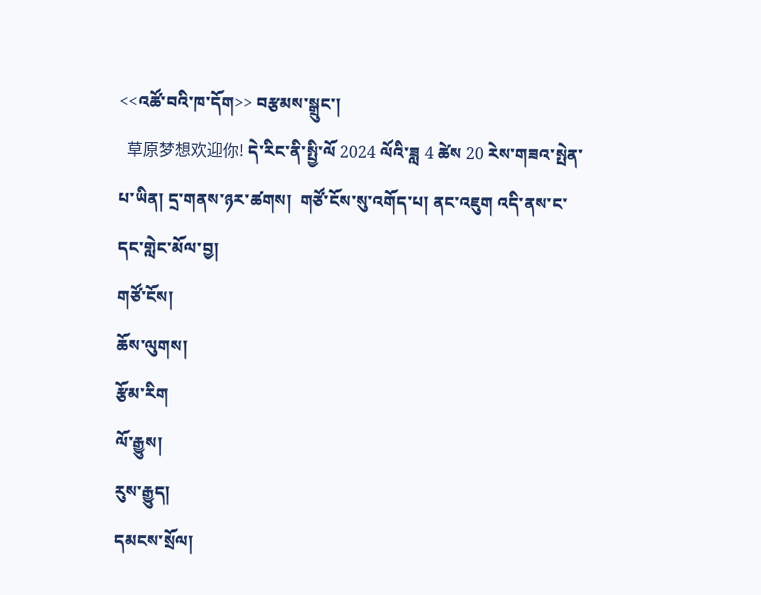<<འཚོ་བའི་ཁ་དོག>> བརྩམས་སྒྲུང་།
  草原梦想欢迎你! དེ་རིང་ནི་སྤྱི་ལོ 2024 ལོའི་ཟླ 4 ཚེས 20 རེས་གཟའ་སྤེན་པ་ཡིན། དྲ་གནས་ཉར་ཚགས།  གཙོ་ངོས་སུ་འགོད་པ། ནང་འཇུག འདི་ནས་ང་དང་གླེང་མོལ་བྱ།
གཙོ་ངོས།
ཆོས་ལུགས།
རྩོམ་རིག
ལོ་རྒྱུས།
རུས་རྒྱུད།
དམངས་སྲོལ།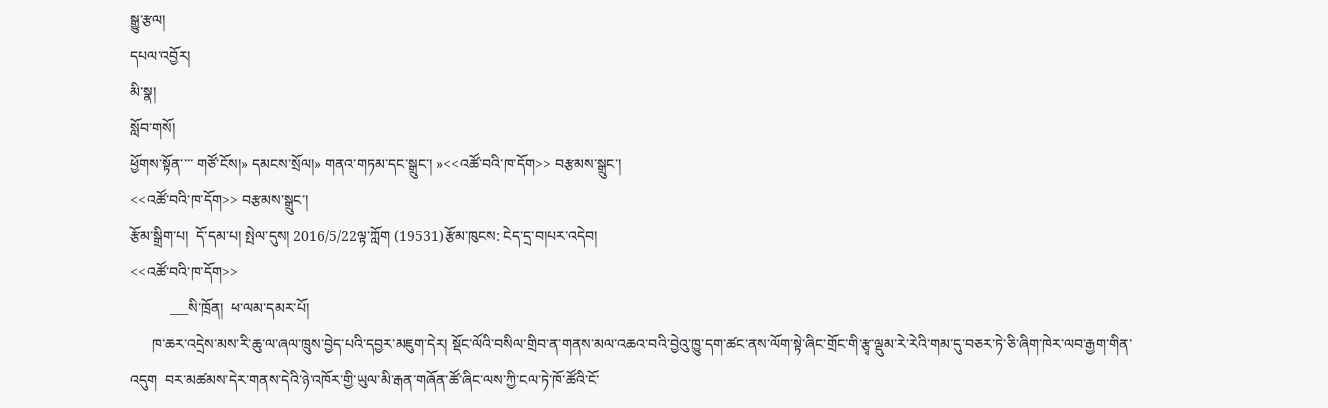སྒྱུ་རྩལ།
དཔལ་འབྱོར།
མི་སྣ།
སློབ་གསོ།
ཕྱོགས་སྟོན་་་་ གཙོ་ངོས།» དམངས་སྲོལ།» གནའ་གཏམ་དང་སྒྲུང་། »<<འཚོ་བའི་ཁ་དོག>> བརྩམས་སྒྲུང་།
<<འཚོ་བའི་ཁ་དོག>> བརྩམས་སྒྲུང་།
རྩོམ་སྒྲིག་པ།  དོ་དམ་པ། སྤེལ་དུས། 2016/5/22ལྟ་ཀློག (19531)རྩོམ་ཁུངས: ངེད་དྲ་བ།པར་འདེབ།
<<འཚོ་བའི་ཁ་དོག>>
           ___སི་ཁྲོན།  ཕ་ལམ་དམར་པོ།
      ཁ་ཆར་འདྲེས་མས་རི་ཆུ་ལ་ཞལ་ཁྲུས་བྱེད་པའི་དབྱར་མཇུག་དེར། སྡོང་ལོའི་བསིལ་གྲིབ་ན་གནས་མལ་འཆའ་བའི་བྱེའུ་ཁྱུ་དག་ཚང་ནས་ལོག་སྟེ་ཞིང་གྲོང་གི་རྩྭ་ལྡུམ་རེ་རེའི་གམ་དུ་བཅར་ཏེ་ཅི་ཞིག་ཁེར་ལབ་རྒྱག་གིན་འདུག  བར་མཚམས་དེར་གནས་དེའི་ཉེ་འཁོར་གྱི་ཡུལ་མི་རྒན་གཞོན་ཚོ་ཞིང་ལས་ཀྱི་ངལ་ཏེ་ཁོ་ཚོའི་ངོ་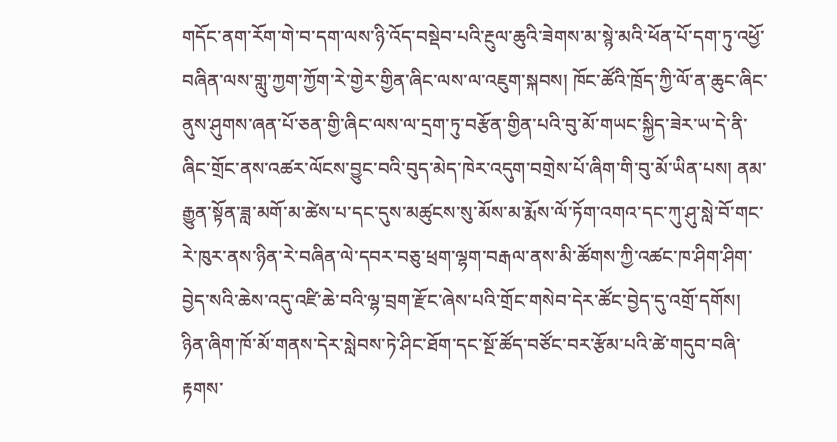གདོང་ནག་རོག་གེ་བ་དག་ལས་ཉི་འོད་བསྡེབ་པའི་རྔུལ་ཆུའི་ཟེགས་མ་སྙེ་མའི་ཕོན་པོ་དག་ཏུ་འཕྱོ་བཞིན་ལས་གླུ་ཀྱག་ཀྱོག་རེ་གྱེར་གྱིན་ཞིང་ལས་ལ་འཇུག་སྐབས། ཁོང་ཚོའི་ཁྲོད་ཀྱི་ལོ་ན་ཆུང་ཞིང་ནུས་ཤུགས་ཞན་པོ་ཅན་གྱི་ཞིང་ལས་ལ་དྲག་ཏུ་བརྩོན་གྱིན་པའི་བུ་མོ་གཡང་སྐྱིད་ཟེར་ཡ་དེ་ནི་ཞིང་གྲོང་ནས་འཚར་ལོངས་བྱུང་བའི་བུད་མེད་ཁེར་འདུག་བགྲེས་པོ་ཞིག་གི་བུ་མོ་ཡིན་པས། ནམ་རྒྱུན་སྟོན་ཟླ་མགོ་མ་ཚེས་པ་དང་དུས་མཚུངས་སུ་མོས་མ་རྨོས་ལོ་ཏོག་འགའ་དང་ཀུ་ཤུ་སླེ་བོ་གང་རེ་ཁུར་ནས་ཉིན་རེ་བཞིན་ལེ་དབར་བཅུ་ཕྲག་ལྷག་བརྒལ་ནས་མི་ཚོགས་ཀྱི་འཚང་ཁ་ཤིག་ཤིག་བྱེད་སའི་ཆེས་འདུ་འཛི་ཆེ་བའི་ལྷ་བྲག་རྫོང་ཞེས་པའི་གྲོང་གསེབ་དེར་ཚོང་བྱེད་དུ་འགྲོ་དགོས། ཉིན་ཞིག་ཁོ་མོ་གནས་དེར་སླེབས་ཏེ་ཤིང་ཐོག་དང་སྔོ་ཚོད་བཙོང་བར་རྩོམ་པའི་ཚེ་གདུབ་བཞི་རྟགས་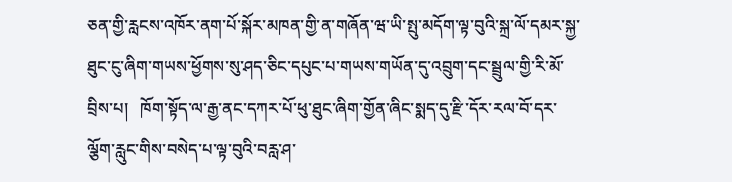ཅན་གྱི་རླངས་འཁོར་ནག་པོ་སྐོར་མཁན་གྱི་ན་གཞོན་ཝ་ཡི་སྤུ་མདོག་ལྟ་བུའི་སྐྲ་ལོ་དམར་སྐྱ་ཐུང་ངུ་ཞིག་གཡས་ཕྱོགས་སུ་ཤད་ཅིང་དཔུང་པ་གཡས་གཡོན་དུ་འབྲུག་དང་སྦྲུལ་གྱི་རི་མོ་བྲིས་པ།   ཁོག་སྟོད་ལ་རྒྱ་ནང་དཀར་པོ་ཕུ་ཐུང་ཞིག་གྱོན་ཞིང་སྨད་དུ་རྫི་དོར་རལ་བོ་དར་ལྕོག་རླུང་གིས་བསེད་པ་ལྟ་བུའི་བརླ་ཤ་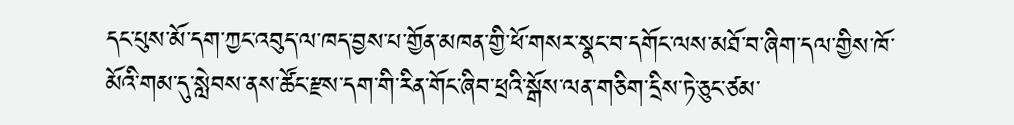དང་པུས་མོ་དག་ཀྱང་འབུད་ལ་ཁད་བྱས་པ་གྱོན་མཁན་གྱི་ཕོ་གསར་སྣང་བ་དགོང་ལས་མཐོ་བ་ཞིག་དལ་གྱིས་ཁོ་མོའི་གམ་དུ་སླེབས་ནས་ཚོང་རྫས་དག་གི་རིན་གོང་ཞིབ་ཕྲའི་སྒོས་ལན་གཅིག་དྲིས་ཏེ་ཅུང་ཙམ་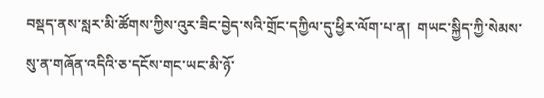བསྡད་ནས་སླར་མི་ཚོགས་ཀྱིས་འུར་ཟིང་བྱེད་སའི་གྲོང་དཀྱིལ་དུ་ཕྱིར་ལོག་པ་ན།  གཡང་སྐྱིད་ཀྱི་སེམས་སུ་ན་གཞོན་འདིའི་ཅ་དངོས་གང་ཡང་མི་ཉོ་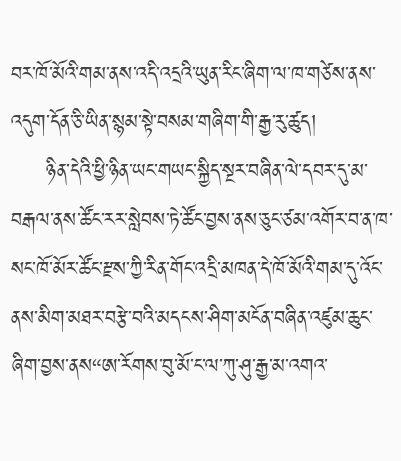བར་ཁོ་མོའི་གམ་ནས་འདི་འདྲའི་ཡུན་རིང་ཞིག་ལ་ཁ་གཙེས་ནས་འདུག་དོན་ཅི་ཡིན་སྙམ་སྟེ་བསམ་གཞིག་གི་རྒྱ་རུ་ཚུད།
     ཉིན་དེའི་ཕྱི་ཉིན་ཡང་གཡང་སྐྱིད་སྔར་བཞིན་ལེ་དབར་དུ་མ་བརྒལ་ནས་ཚོང་རར་སླེབས་ཏེ་ཚོང་བྱས་ནས་ཅུང་ཙམ་འགོར་བ་ན་ཁ་སང་ཁོ་མོར་ཚོང་རྫས་ཀྱི་རིན་གོང་འདྲི་མཁན་དེ་ཁོ་མོའི་གམ་དུ་འོང་ནས་མིག་མཐར་བརྩེ་བའི་མདངས་ཤིག་མངོན་བཞིན་འཛུམ་ཆུང་ཞིག་བྱས་ནས“ཨ་རོགས་བུ་མོ་ང་ལ་ཀུ་ཤུ་རྒྱ་མ་འགའ་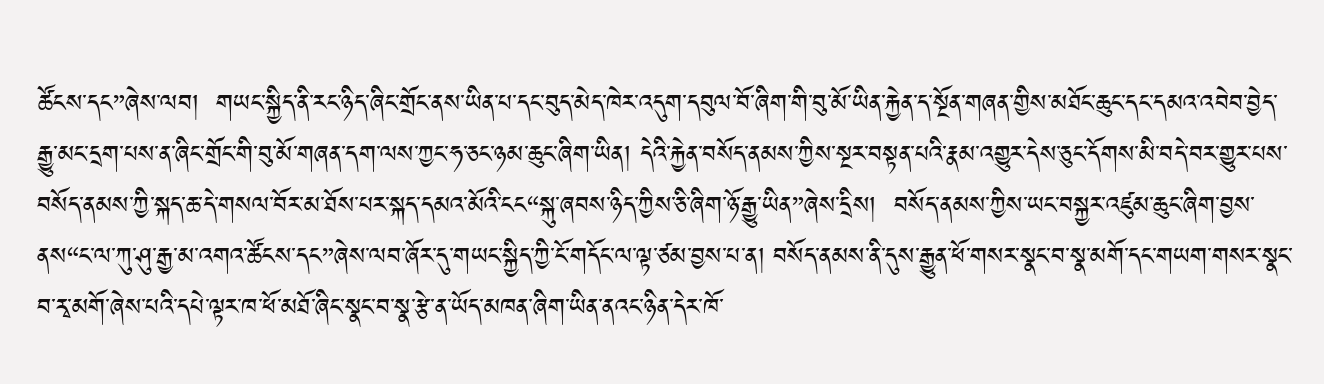ཚོངས་དང”ཞེས་ལབ།  གཡང་སྐྱིད་ནི་རང་ཉིད་ཞིང་གྲོང་ནས་ཡིན་པ་དང་བུད་མེད་ཁེར་འདུག་དབུལ་བོ་ཞིག་གི་བུ་མོ་ཡིན་རྐྱེན་ད་སྔོན་གཞན་གྱིས་མཐོང་ཆུང་དང་དམའ་འབེབ་བྱེད་རྒྱུ་མང་དྲག་པས་ན་ཞིང་གྲོང་གི་བུ་མོ་གཞན་དག་ལས་ཀྱང་ཧ་ཅང་ཉམ་ཆུང་ཞིག་ཡིན། དེའི་རྐྱེན་བསོད་ནམས་ཀྱིས་སྔར་བསྟན་པའི་རྣམ་འགྱུར་དེས་ཅུང་དོགས་མི་བདེ་བར་གྱུར་པས་བསོད་ནམས་ཀྱི་སྐད་ཆ་དེ་གསལ་བོར་མ་ཐོས་པར་སྐད་དམའ་མོའི་ངང“སྐུ་ཞབས་ཉིད་ཀྱིས་ཅི་ཞིག་ཉོ་རྒྱུ་ཡིན”ཞེས་དྲིས།  བསོད་ནམས་ཀྱིས་ཡང་བསྐྱར་འཛུམ་ཆུང་ཞིག་བྱས་ནས“ང་ལ་ཀུ་ཤུ་རྒྱ་མ་འགའ་ཚོངས་དང”ཞེས་ལབ་ཞོར་དུ་གཡང་སྐྱིད་ཀྱི་ངོ་གདོང་ལ་ལྟ་ཙམ་བྱས་པ་ན། བསོད་ནམས་ནི་དུས་རྒྱུན་ཕོ་གསར་སྣང་བ་སྣ་མགོ་དང་གཡག་གསར་སྣང་བ་རྭ་མགོ་ཞེས་པའི་དཔེ་ལྟར་ཁ་ཕོ་མཐོ་ཞིང་སྣང་བ་སྣ་རྩེ་ན་ཡོད་མཁན་ཞིག་ཡིན་ནའང་ཉིན་དེར་ཁོ་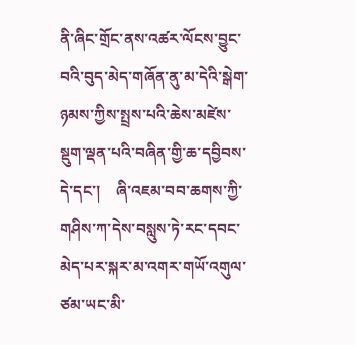ནི་ཞིང་གྲོང་ནས་འཚར་ལོངས་བྱུང་བའི་བུད་མེད་གཞོན་ནུ་མ་དེའི་སྒེག་ཉམས་ཀྱིས་སྤྲས་པའི་ཆེས་མཛེས་སྡུག་ལྡན་པའི་བཞིན་གྱི་ཆ་དབྱིབས་དེ་དང་།    ཞི་འཇམ་བབ་ཆགས་ཀྱི་གཤིས་ཀ་དེས་བསླུས་ཏེ་རང་དབང་མེད་པར་སྐར་མ་འགར་གཡོ་འགུལ་ཙམ་ཡང་མི་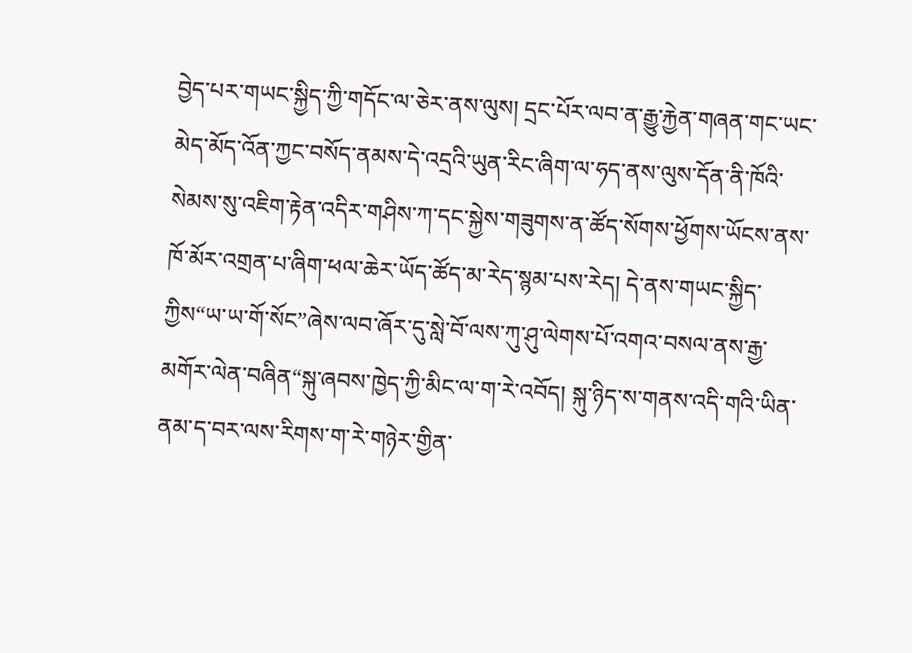བྱེད་པར་གཡང་སྐྱིད་ཀྱི་གདོང་ལ་ཅེར་ནས་ལུས། དྲང་པོར་ལབ་ན་རྒྱུ་རྐྱེན་གཞན་གང་ཡང་མེད་མོད་འོན་ཀྱང་བསོད་ནམས་དེ་འདྲའི་ཡུན་རིང་ཞིག་ལ་ཧད་ནས་ལུས་དོན་ནི་ཁོའི་སེམས་སུ་འཇིག་རྟེན་འདིར་གཤིས་ཀ་དང་སྐྱེས་གཟུགས་ན་ཚོད་སོགས་ཕྱོགས་ཡོངས་ནས་ཁོ་མོར་འགྲན་པ་ཞིག་ཕལ་ཆེར་ཡོད་ཚོད་མ་རེད་སྙམ་པས་རེད། དེ་ནས་གཡང་སྐྱིད་ཀྱིས“ཡ་ཡ་གོ་སོང”ཞེས་ལབ་ཞོར་དུ་སླེ་བོ་ལས་ཀུ་ཤུ་ལེགས་པོ་འགའ་བསལ་ནས་རྒྱ་མགོར་ལེན་བཞིན“སྐུ་ཞབས་ཁྱེད་ཀྱི་མིང་ལ་ག་རེ་འབོད། སྐུ་ཉིད་ས་གནས་འདི་གའི་ཡིན་ནམ་ད་བར་ལས་རིགས་ག་རེ་གཉེར་གྱིན་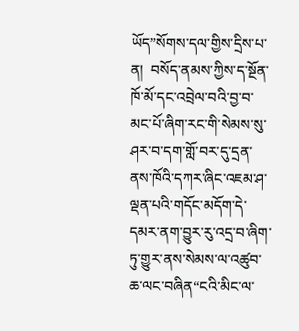ཡོད”སོགས་དལ་གྱིས་དྲིས་པ་ན།  བསོད་ནམས་ཀྱིས་ད་སྔོན་ཁོ་མོ་དང་འབྲེལ་བའི་བྱ་བ་མང་པོ་ཞིག་རང་གི་སེམས་སུ་ཤར་བ་དག་གློ་བར་དུ་དྲན་ནས་ཁོའི་དཀར་ཞིང་འཇམ་ཤ་ལྡན་པའི་གདོང་མདོག་དེ་དམར་ནག་བྱུར་རུ་འདྲ་བ་ཞིག་ཏུ་གྱུར་ནས་སེམས་ལ་འཚུབ་ཆ་ལང་བཞིན“ངའི་མིང་ལ་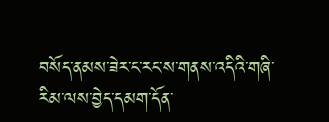བསོད་ནམས་ཟེར་ང་རང་ས་གནས་འདིའི་གཞི་རིམ་ལས་བྱེད་དམག་དོན་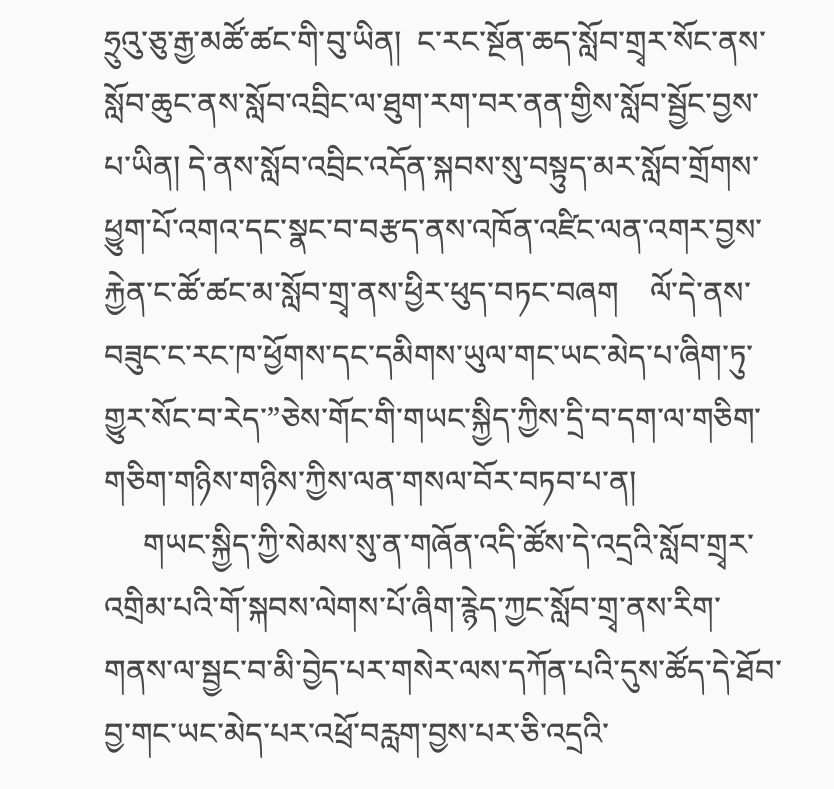ཧྲུའུ་ཅུ་རྒྱ་མཚོ་ཚང་གི་བུ་ཡིན།  ང་རང་སྔོན་ཆད་སློབ་གྲྭར་སོང་ནས་སློབ་ཆུང་ནས་སློབ་འབྲིང་ལ་ཐུག་རག་བར་ནན་གྱིས་སློབ་སྦྱོང་བྱས་པ་ཡིན། དེ་ནས་སློབ་འབྲིང་འདོན་སྐབས་སུ་བསྟུད་མར་སློབ་གྲོགས་ཕྱུག་པོ་འགའ་དང་སྣང་བ་བརྩད་ནས་འཁོན་འཛིང་ལན་འགར་བྱས་རྐྱེན་ང་ཚོ་ཚང་མ་སློབ་གྲྭ་ནས་ཕྱིར་ཕུད་བཏང་བཞག    ལོ་དེ་ནས་བཟུང་ང་རང་ཁ་ཕྱོགས་དང་དམིགས་ཡུལ་གང་ཡང་མེད་པ་ཞིག་ཏུ་གྱུར་སོང་བ་རེད་”ཅེས་གོང་གི་གཡང་སྐྱིད་ཀྱིས་དྲི་བ་དག་ལ་གཅིག་གཅིག་གཉིས་གཉིས་ཀྱིས་ལན་གསལ་བོར་བཏབ་པ་ན།
     གཡང་སྐྱིད་ཀྱི་སེམས་སུ་ན་གཞོན་འདི་ཚོས་དེ་འདྲའི་སློབ་གྲྭར་འགྲིམ་པའི་གོ་སྐབས་ལེགས་པོ་ཞིག་རྙེད་ཀྱང་སློབ་གྲྭ་ནས་རིག་གནས་ལ་སྦྱང་བ་མི་བྱེད་པར་གསེར་ལས་དཀོན་པའི་དུས་ཚོད་དེ་ཐོབ་བྱ་གང་ཡང་མེད་པར་འཕྲོ་བརླག་བྱས་པར་ཅི་འདྲའི་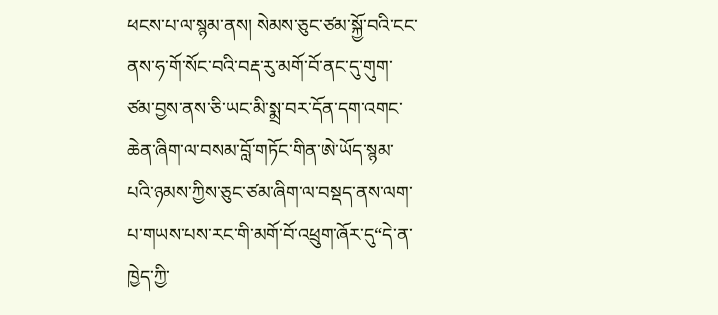ཕངས་པ་ལ་སྙམ་ནས། སེམས་ཅུང་ཙམ་སྐྱོ་བའི་ངང་ནས་ཧ་གོ་སོང་བའི་བརྡ་རུ་མགོ་བོ་ནང་དུ་གུག་ཙམ་བྱས་ནས་ཅི་ཡང་མི་སྨྲ་བར་དོན་དག་འགང་ཆེན་ཞིག་ལ་བསམ་བློ་གཏོང་གིན་ཨེ་ཡོད་སྙམ་པའི་ཉམས་ཀྱིས་ཅུང་ཙམ་ཞིག་ལ་བསྡད་ནས་ལག་པ་གཡས་པས་རང་གི་མགོ་བོ་འཕྲུག་ཞོར་དུ“དེ་ན་ཁྱེད་ཀྱི་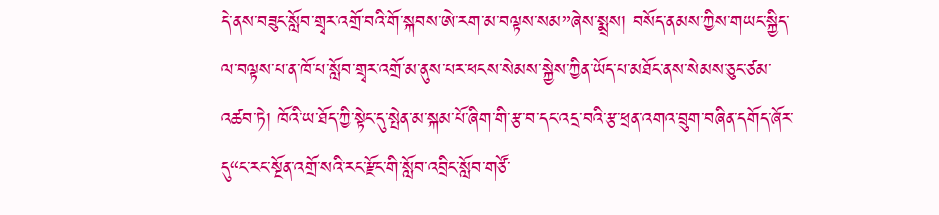དེ་ནས་བཟུང་སློབ་གྲྭར་འགྲོ་བའི་གོ་སྐབས་ཨེ་རག་མ་བལྟས་སམ”ཞེས་སྨྲས། བསོད་ནམས་ཀྱིས་གཡང་སྐྱིད་ལ་བལྟས་པ་ན་ཁོ་པ་སློབ་གྲྭར་འགྲོ་མ་ནུས་པར་ཕངས་སེམས་སྐྱེས་ཀྱིན་ཡོད་པ་མཐོང་ནས་སེམས་ཅུང་ཙམ་འཚབ་ཏེ། ཁོའི་ཡ་ཐོད་ཀྱི་སྟེང་དུ་སྤེན་མ་སྐམ་པོ་ཞིག་གི་རྩ་བ་དང་འདྲ་བའི་རྩ་ཕྲན་འགའ་བྲུག་བཞིན་དགོད་ཞོར་དུ“ང་རང་སྔོན་འགྲོ་སའི་རང་རྫོང་གི་སློབ་འབྲིང་སློབ་གཙོ་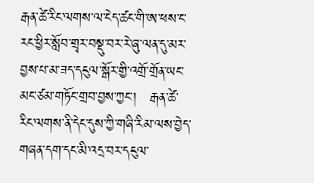རྒན་ཚེ་རིང་ལགས་ལ་ངེད་ཚང་གི་ཨ་ཕས་ང་རང་ཕྱིར་སློབ་གྲྭར་བསྡུ་བར་རེ་ཞུ་ལན་དུ་མར་བྱས་པ་མ་ཟད་དངུལ་སྒོར་གྱི་འགྲོ་གྲོན་ཡང་མང་ཙམ་གཏོང་གྲབ་བྱས་ཀྱང་།   རྒན་ཚེ་རིང་ལགས་ནི་དེང་དུས་ཀྱི་གཞི་རིམ་ལས་བྱེད་གཞན་དག་དང་མི་འདྲ་བར་དངུལ་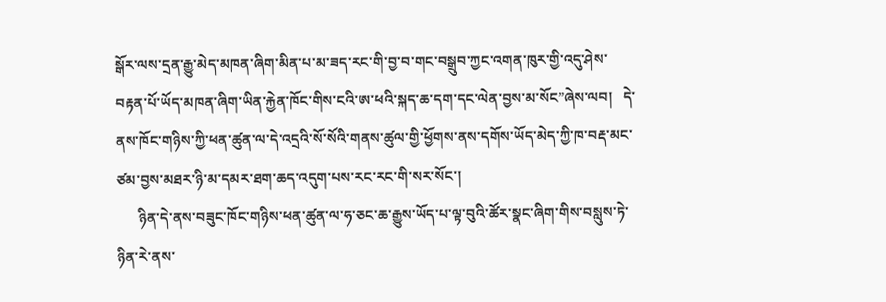སྒོར་ལས་དྲན་རྒྱུ་མེད་མཁན་ཞིག་མིན་པ་མ་ཟད་རང་གི་བྱ་བ་གང་བསྒྲུབ་ཀྱང་འགན་ཁུར་གྱི་འདུ་ཤེས་བརྟན་པོ་ཡོད་མཁན་ཞིག་ཡིན་རྐྱེན་ཁོང་གིས་ངའི་ཨ་ཕའི་སྐད་ཆ་དག་དང་ལེན་བྱས་མ་སོང”ཞེས་ལབ།   དེ་ནས་ཁོང་གཉིས་ཀྱི་ཕན་ཚུན་ལ་དེ་འདྲའི་སོ་སོའི་གནས་ཚུལ་གྱི་ཕྱོགས་ནས་དགོས་ཡོད་མེད་ཀྱི་ཁ་བརྡ་མང་ཙམ་བྱས་མཐར་ཉི་མ་དམར་ཐག་ཆད་འདུག་པས་རང་རང་གི་སར་སོང་།
      ཉིན་དེ་ནས་བཟུང་ཁོང་གཉིས་ཕན་ཚུན་ལ་ཧ་ཅང་ཆ་རྒྱུས་ཡོད་པ་ལྟ་བུའི་ཚོར་སྣང་ཞིག་གིས་བསླུས་ཏེ་ཉིན་རེ་ནས་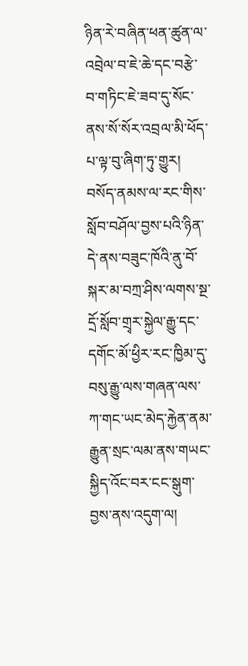ཉིན་རེ་བཞིན་ཕན་ཚུན་ལ་འབྲེལ་བ་ཇེ་ཆེ་དང་བརྩེ་བ་གཏིང་ཇེ་ཟབ་དུ་སོང་ནས་སོ་སོར་འབྲལ་མི་ཕོད་པ་ལྟ་བུ་ཞིག་ཏུ་གྱུར།  བསོད་ནམས་ལ་རང་གིས་སློབ་བཤོལ་བྱས་པའི་ཉིན་དེ་ནས་བཟུང་ཁོའི་ནུ་བོ་སྐར་མ་བཀྲ་ཤིས་ལགས་སྔ་དྲོ་སློབ་གྲྭར་སྐྱེལ་རྒྱུ་དང་དགོང་མོ་ཕྱིར་རང་ཁྱིམ་དུ་བསུ་རྒྱུ་ལས་གཞན་ལས་ཀ་གང་ཡང་མེད་རྐྱེན་ནམ་རྒྱུན་སྲང་ལམ་ནས་གཡང་སྐྱིད་འོང་བར་ངང་སྒུག་བྱས་ནས་འདུག་ལ།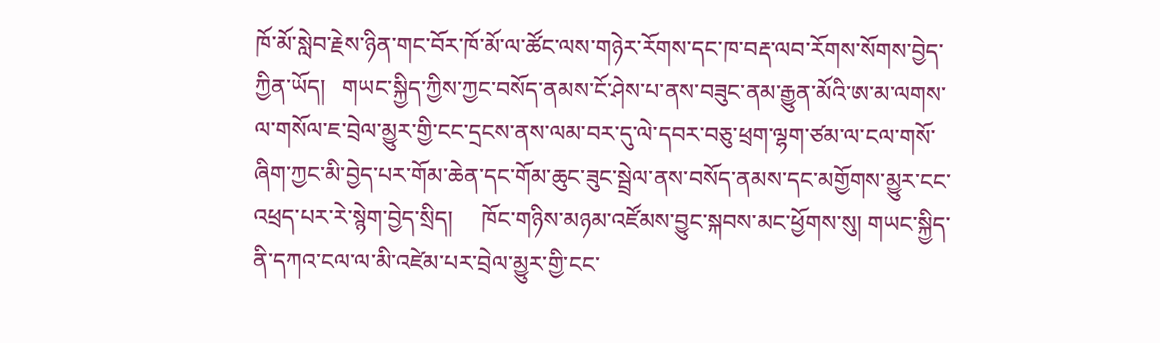ཁོ་མོ་སླེབ་རྗེས་ཉིན་གང་བོར་ཁོ་མོ་ལ་ཚོང་ལས་གཉེར་རོགས་དང་ཁ་བརྡ་ལབ་རོགས་སོགས་བྱེད་ཀྱིན་ཡོད།   གཡང་སྐྱིད་ཀྱིས་ཀྱང་བསོད་ནམས་ངོ་ཤེས་པ་ནས་བཟུང་ནམ་རྒྱུན་མོའི་ཨ་མ་ལགས་ལ་གསོལ་ཇ་བྲེལ་མྱུར་གྱི་ངང་དྲངས་ནས་ལམ་བར་དུ་ལེ་དབར་བཅུ་ཕྲག་ལྷག་ཙམ་ལ་ངལ་གསོ་ཞིག་ཀྱང་མི་བྱེད་པར་གོམ་ཆེན་དང་གོམ་ཆུང་ཟུང་སྦྲེལ་ནས་བསོད་ནམས་དང་མགྱོགས་མྱུར་ངང་འཕྲད་པར་རེ་སྙེག་བྱེད་སྲིད།     ཁོང་གཉིས་མཉམ་འཛོམས་བྱུང་སྐབས་མང་ཕྱོགས་སུ། གཡང་སྐྱིད་ནི་དཀའ་ངལ་ལ་མི་འཛེམ་པར་བྲེལ་མྱུར་གྱི་ངང་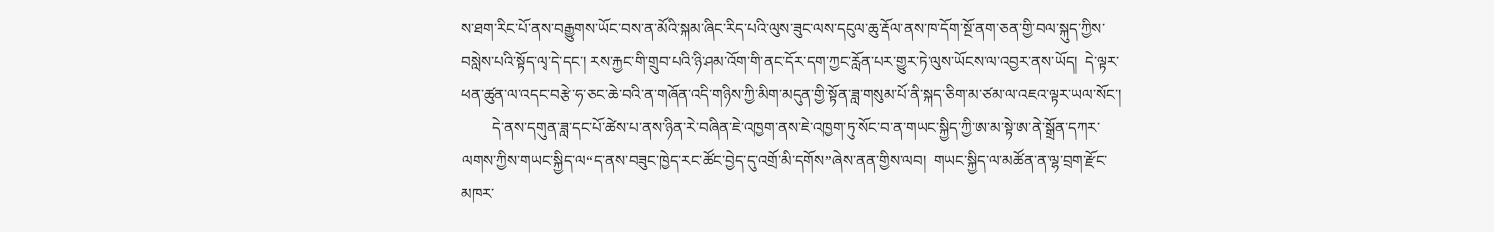ས་ཐག་རིང་པོ་ནས་བརྒྱུགས་ཡོང་བས་ན་མོའི་སྐམ་ཞིང་རིད་པའི་ལུས་ཟུང་ལས་དངུལ་ཆུ་རྡོལ་ནས་ཁ་དོག་སྔོ་ནག་ཅན་གྱི་བལ་སྐུད་ཀྱིས་བསླེས་པའི་སྟོད་ལྭ་དེ་དང་། རས་རྐྱང་གི་གྲུབ་པའི་ཉི་ཤམ་འོག་གི་ནང་དོར་དག་ཀྱང་རློན་པར་གྱུར་ཏེ་ལུས་ཡོངས་ལ་འབྱར་ནས་ཡོད།  དེ་ལྟར་ཕན་ཚུན་ལ་འདང་བརྩེ་ཧ་ཅང་ཆེ་བའི་ན་གཞོན་འདི་གཉིས་ཀྱི་མིག་མདུན་གྱི་སྟོན་ཟླ་གསུམ་པོ་ནི་སྐད་ཅིག་མ་ཙམ་ལ་འཇའ་ལྟར་ཡལ་སོང་།
        དེ་ནས་དགུན་ཟླ་དང་པོ་ཚེས་པ་ནས་ཉིན་རེ་བཞིན་ཇེ་འཁྱག་ནས་ཇེ་འཁྱག་ཏུ་སོང་བ་ན་གཡང་སྐྱིད་ཀྱི་ཨ་མ་སྟེ་ཨ་ནེ་སྒྲོན་དཀར་ལགས་ཀྱིས་གཡང་སྐྱིད་ལ“ད་ནས་བཟུང་ཁྱེད་རང་ཚོང་བྱེད་དུ་འགྲོ་མི་དགོས”ཞེས་ནན་གྱིས་ལབ།  གཡང་སྐྱིད་ལ་མཚོན་ན་ལྷ་བྲག་རྫོང་མཁར་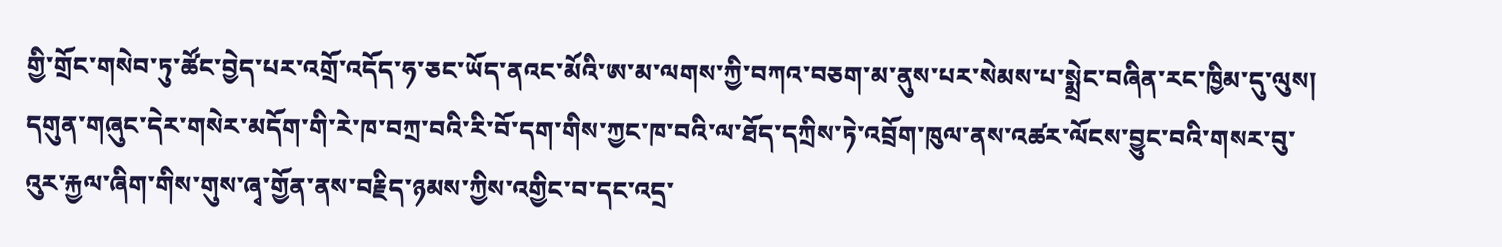གྱི་གྲོང་གསེབ་ཏུ་ཚོང་བྱེད་པར་འགྲོ་འདོད་ཧ་ཅང་ཡོད་ནའང་མོའི་ཨ་མ་ལགས་ཀྱི་བཀའ་བཅག་མ་ནུས་པར་སེམས་པ་སྨྲེང་བཞིན་རང་ཁྱིམ་དུ་ལུས། དགུན་གཞུང་དེར་གསེར་མདོག་གི་རེ་ཁ་བཀྲ་བའི་རི་བོ་དག་གིས་ཀྱང་ཁ་བའི་ལ་ཐོད་དཀྲིས་ཏེ་འབྲོག་ཁུལ་ནས་འཚར་ལོངས་བྱུང་བའི་གསར་བུ་འུར་རྐྱལ་ཞིག་གིས་གུས་ཞྭ་གྱོན་ནས་བརྗིད་ཉམས་ཀྱིས་འགྱིང་བ་དང་འདྲ་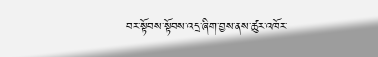བར་སྟོབས་སྟོབས་འདྲ་ཞིག་བྱས་ནས་ཚུར་འཁོར་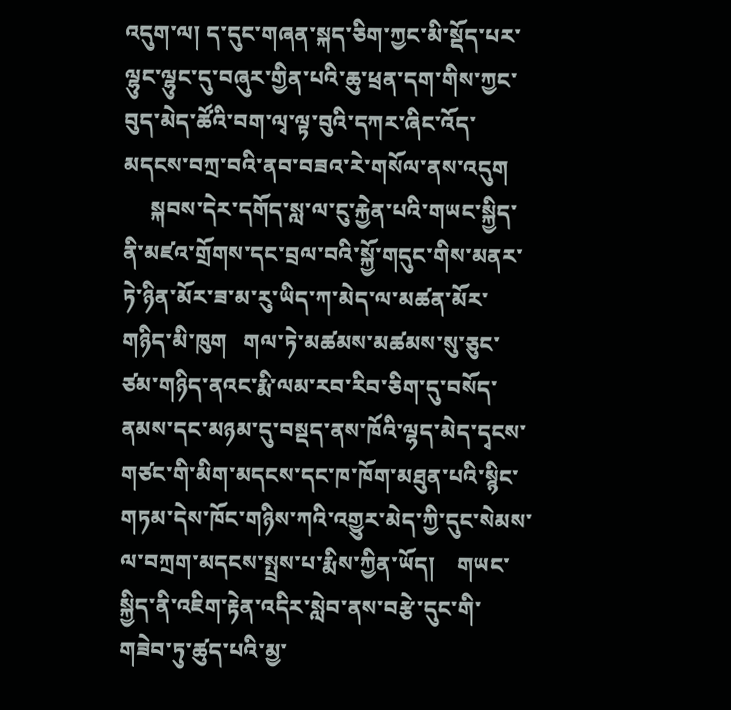འདུག་ལ། ད་དུང་གཞན་སྐད་ཅིག་ཀྱང་མི་སྡོད་པར་ལྷུང་ལྷུང་དུ་བཞུར་གྱིན་པའི་ཆུ་ཕྲན་དག་གིས་ཀྱང་བུད་མེད་ཚོའི་བག་ལྭ་ལྟ་བུའི་དཀར་ཞིང་འོད་མདངས་བཀྲ་བའི་ནབ་བཟའ་རེ་གསོལ་ནས་འདུག
     སྐབས་དེར་དགོད་སླ་ལ་ངུ་རྐྱེན་པའི་གཡང་སྐྱིད་ནི་མཛའ་གྲོགས་དང་བྲལ་བའི་སྐྱོ་གདུང་གིས་མནར་ཏེ་ཉིན་མོར་ཟ་མ་རུ་ཡིད་ཀ་མེད་ལ་མཚན་མོར་གཉིད་མི་ཁུག   གལ་ཏེ་མཚམས་མཚམས་སུ་ཅུང་ཙམ་གཉིད་ནའང་རྨི་ལམ་རབ་རིབ་ཅིག་དུ་བསོད་ནམས་དང་མཉམ་དུ་བསྡད་ནས་ཁོའི་ལྷད་མེད་དྭངས་གཙང་གི་མིག་མདངས་དང་ཁ་ཁོག་མཐུན་པའི་སྙིང་གཏམ་དེས་ཁོང་གཉིས་ཀའི་འགྱུར་མེད་ཀྱི་དུང་སེམས་ལ་བཀྲག་མདངས་སྤྲས་པ་རྨིས་ཀྱིན་ཡོད།    གཡང་སྐྱིད་ནི་འཇིག་རྟེན་འདིར་སླེབ་ནས་བརྩེ་དུང་གི་གཟེབ་ཏུ་ཚུད་པའི་མྱ་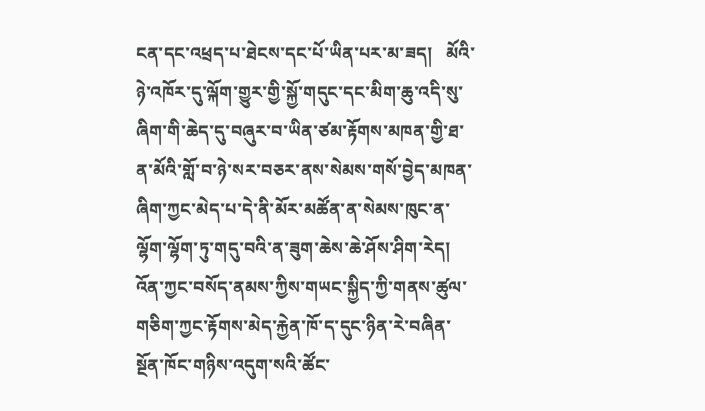ངན་དང་འཕྲད་པ་ཐེངས་དང་པོ་ཡིན་པར་མ་ཟད།   མོའི་ཉེ་འཁོར་དུ་ལྐོག་གྱུར་གྱི་སྐྱོ་གདུང་དང་མིག་ཆུ་འདི་སུ་ཞིག་གི་ཆེད་དུ་བཞུར་བ་ཡིན་ཙམ་རྟོགས་མཁན་གྱི་ཐ་ན་མོའི་གློ་བ་ཉེ་སར་བཅར་ནས་སེམས་གསོ་བྱེད་མཁན་ཞིག་ཀྱང་མེད་པ་དེ་ནི་མོར་མཚོན་ན་སེམས་ཁུང་ན་ལྷོག་ལྷོག་ཏུ་གདུ་བའི་ན་ཟུག་ཆེས་ཆེ་ཤོས་ཤིག་རེད།   འོན་ཀྱང་བསོད་ནམས་ཀྱིས་གཡང་སྐྱིད་ཀྱི་གནས་ཚུལ་གཅིག་ཀྱང་རྟོགས་མེད་རྐྱེན་ཁོ་ད་དུང་ཉིན་རེ་བཞིན་སྔོན་ཁོང་གཉིས་འདུག་སའི་ཚོང་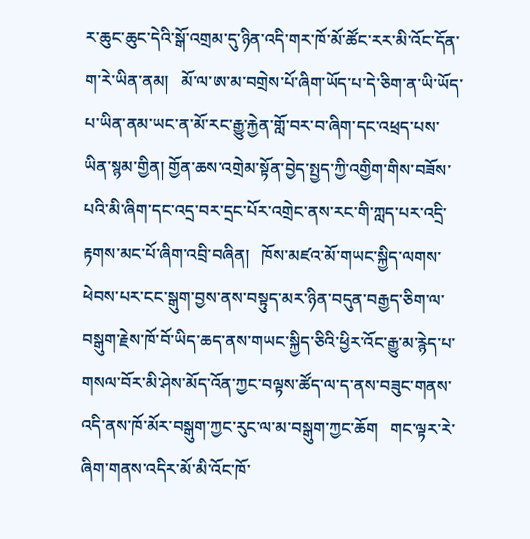ར་ཆུང་ཆུང་དེའི་སྒོ་འགྲམ་དུ་ཉིན་འདི་གར་ཁོ་མོ་ཚོང་རར་མི་འོང་དོན་ག་རེ་ཡིན་ནམ།   མོ་ལ་ཨ་མ་བགྲེས་པོ་ཞིག་ཡོད་པ་དེ་ཅིག་ན་ཡི་ཡོད་པ་ཡིན་ནམ་ཡང་ན་མོ་རང་རྒྱུ་རྐྱེན་གློ་བར་བ་ཞིག་དང་འཕྲད་པས་ཡིན་སྙམ་གྱིན། གྱོན་ཆས་འགྲེམ་སྟོན་བྱེད་སྤྱད་ཀྱི་འགྱིག་གིས་བཟོས་པའི་མི་ཞིག་དང་འདྲ་བར་དྲང་པོར་འགྲེང་ནས་རང་གི་ཀླད་པར་འདྲི་རྟགས་མང་པོ་ཞིག་འབྲི་བཞིན།   ཁོས་མཛའ་མོ་གཡང་སྐྱིད་ལགས་ཕེབས་པར་ངང་སྒུག་བྱས་ནས་བསྟུད་མར་ཉིན་བདུན་བརྒྱད་ཅིག་ལ་བསྒུག་རྗེས་ཁོ་བོ་ཡིད་ཆད་ནས་གཡང་སྐྱིད་ཅིའི་ཕྱིར་འོང་རྒྱུ་མ་རྙེད་པ་གསལ་བོར་མི་ཤེས་མོད་འོན་ཀྱང་བལྟས་ཚོད་ལ་ད་ནས་བཟུང་གནས་འདི་ནས་ཁོ་མོར་བསྒུག་ཀྱང་རུང་ལ་མ་བསྒུག་ཀྱང་ཆོག   གང་ལྟར་རེ་ཞིག་གནས་འདིར་མོ་མི་འོང་ཁོ་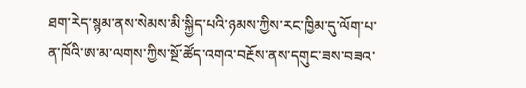ཐག་རེད་སྙམ་ནས་སེམས་མི་སྐྱིད་པའི་ཉམས་ཀྱིས་རང་ཁྱིམ་དུ་ལོག་པ་ན་ཁོའི་ཨ་མ་ལགས་ཀྱིས་སྔོ་ཚོད་འགའ་བརྔོས་ནས་དགུང་ཟས་བཟའ་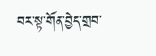བར་སྟ་གོན་བྱེད་གྲབ་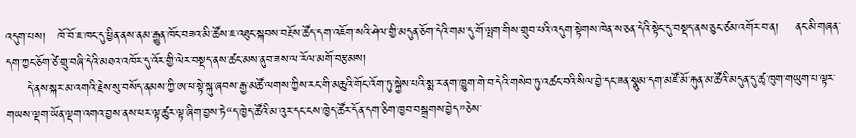འདུག་པས།   ཁོ་བོ་ཇ་ཁང་དུ་ཕྱིན་ནས་ནམ་རྒྱུན་ཁོང་བཟའ་མི་ཚོས་ཇ་འཐུང་སྐབས་བརྔོས་ཚོད་དག་འཇོག་སའི་ཤེལ་གྱི་མདུན་ཅོག་དེའི་གམ་དུ་གོ་ལྤག་གིས་གྲུབ་པའི་འདུག་སྟེགས་ཁེན་ས་ཅན་དེའི་སྟེང་དུ་བསྡད་ནས་ཅུང་ཙམ་འགོར་བ་ན།    ནང་མི་གཞན་དག་ཀྱང་ཅོག་ཙེ་གྲུ་བཞི་དེའི་མཐའ་འཁོར་དུ་འོར་གྱི་ལེར་བསྡད་ནས་ཚང་མས་ནུབ་ཟས་ལ་རོལ་མགོ་བརྩམས།
     དེ་ནས་སྐར་མ་འགའི་རྗེས་སུ་བསོད་ནམས་ཀྱི་ཨ་ཕ་སྟེ་སྐུ་ཞབས་རྒྱ་མཚོ་ལགས་ཀྱིས་རང་གི་མཆུའི་གོང་འོག་ཏུ་སྐྱེས་པའི་སྨ་ར་ནག་ཁྱུག་གེ་བ་དེའི་གསེབ་ཏུ་འཚང་བའི་སིལ་བྱེ་དང་ཟན་སྣུམ་དག་མཛོ་མོ་རྐུན་མ་ཚོའི་མདུན་དུ་ཚྭ་ཁུག་གཡུག་པ་ལྟར་གཡས་ལྡག་ཡོན་ལྡག་འགའ་བྱས་ནས་ཕར་ལྟ་ཚུར་ལྟ་ཞིག་བྱས་ཏེ“ད་ཁྱེད་ཚོའི་མ་འུར་དང་ངས་ཁྱེད་ཚོར་དོན་དག་ཅིག་ཁྱབ་བསྒྲགས་བྱེད”ཅེས་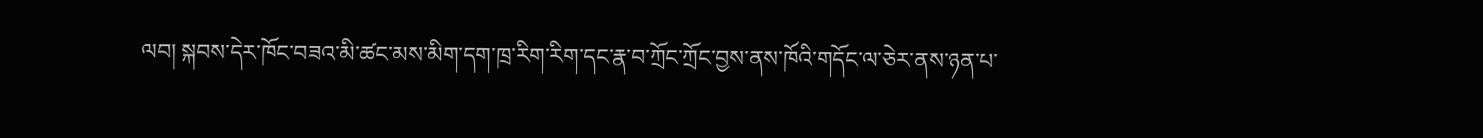ལབ། སྐབས་དེར་ཁོང་བཟའ་མི་ཚང་མས་མིག་དག་ཁྲ་རིག་རིག་དང་རྣ་བ་ཀྲོང་ཀྲོང་བྱས་ནས་ཁོའི་གདོང་ལ་ཅེར་ནས་ཉན་པ་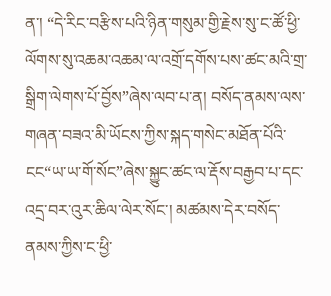ན་། “དེ་རིང་བརྩིས་པའི་ཉིན་གསུམ་གྱི་རྗེས་སུ་ང་ཚོ་ཕྱི་ལོགས་སུ་འཆམ་འཆམ་ལ་འགྲོ་དགོས་པས་ཚང་མའི་གྲ་སྒྲིག་ལེགས་པོ་བྱོས”ཞེས་ལབ་པ་ན། བསོད་ནམས་ལས་གཞན་བཟའ་མི་ཡོངས་ཀྱིས་སྐད་གསེང་མཐོན་པོའི་ངང“ཡ་ཡ་གོ་སོང”ཞེས་སྐྱུང་ཚང་ལ་རྡོས་བརྒྱབ་པ་དང་འདྲ་བར་འུར་ཆིལ་ལེར་སོང་། མཚམས་དེར་བསོད་ནམས་ཀྱིས་ང་ཕྱི་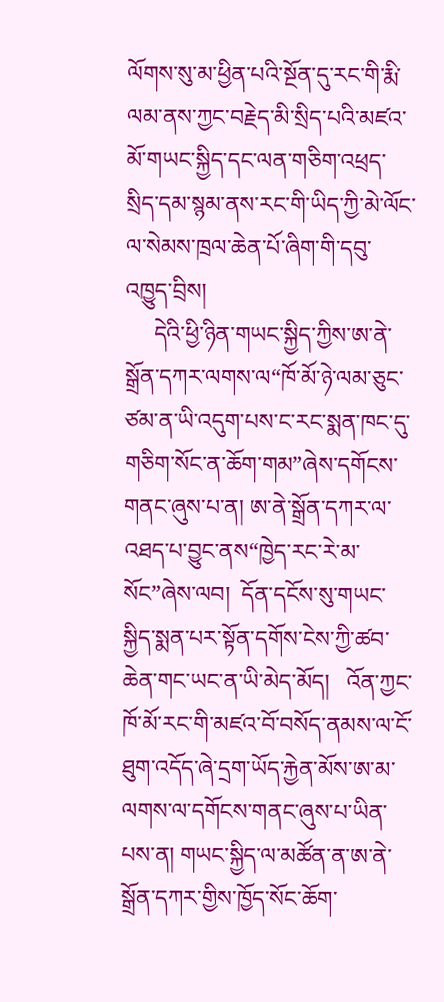ལོགས་སུ་མ་ཕྱིན་པའི་སྔོན་དུ་རང་གི་རྨི་ལམ་ནས་ཀྱང་བརྗེད་མི་སྲིད་པའི་མཛའ་མོ་གཡང་སྐྱིད་དང་ལན་གཅིག་འཕྲད་སྲིད་དམ་སྙམ་ནས་རང་གི་ཡིད་ཀྱི་མེ་ལོང་ལ་སེམས་ཁྲལ་ཆེན་པོ་ཞིག་གི་དབུ་འཁྱུད་བྲིས།
     དེའི་ཕྱི་ཉིན་གཡང་སྐྱིད་ཀྱིས་ཨ་ནེ་སྒྲོན་དཀར་ལགས་ལ“ཁོ་མོ་ཉེ་ལམ་ཅུང་ཙམ་ན་ཡི་འདུག་པས་ང་རང་སྨན་ཁང་དུ་གཅིག་སོང་ན་ཆོག་གམ”ཞེས་དགོངས་གནང་ཞུས་པ་ན། ཨ་ནེ་སྒྲོན་དཀར་ལ་འཐད་པ་བྱུང་ནས“ཁྱེད་རང་རེ་མ་སོང”ཞེས་ལབ།  དོན་དངོས་སུ་གཡང་སྐྱིད་སྨན་པར་སྟོན་དགོས་ངེས་ཀྱི་ཚབ་ཆེན་གང་ཡང་ན་ཡི་མེད་མོད།   འོན་ཀྱང་ཁོ་མོ་རང་གི་མཛའ་བོ་བསོད་ནམས་ལ་ངོ་ཐུག་འདོད་ཞེ་དྲག་ཡོད་རྐྱེན་མོས་ཨ་མ་ལགས་ལ་དགོངས་གནང་ཞུས་པ་ཡིན་པས་ན། གཡང་སྐྱིད་ལ་མཚོན་ན་ཨ་ནེ་སྒྲོན་དཀར་གྱིས་ཁྱོད་སོང་ཆོག་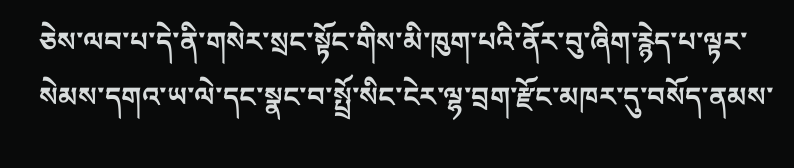ཅེས་ལབ་པ་དེ་ནི་གསེར་སྲང་སྟོང་གིས་མི་ཁུག་པའི་ནོར་བུ་ཞིག་རྙེད་པ་ལྟར་སེམས་དགའ་ཡ་ལེ་དང་སྣང་བ་སྤྲོ་སིང་ངེར་ལྷ་བྲག་རྫོང་མཁར་དུ་བསོད་ནམས་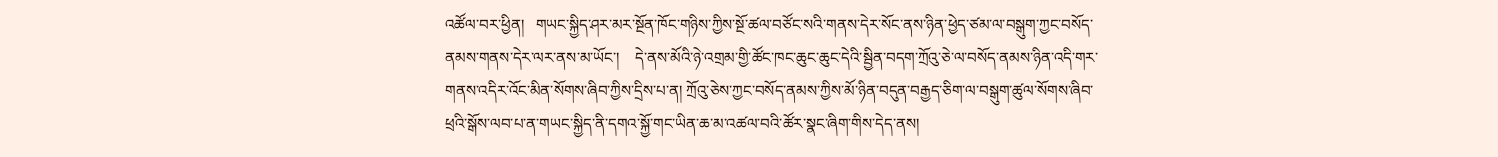འཚོལ་བར་ཕྱིན།   གཡང་སྐྱིད་ཤར་མར་སྔོན་ཁོང་གཉིས་ཀྱིས་སྔོ་ཚལ་བཙོང་སའི་གནས་དེར་སོང་ནས་ཉིན་ཕྱེད་ཙམ་ལ་བསྒུག་ཀྱང་བསོད་ནམས་གནས་དེར་ལར་ནས་མ་ཡོང་།    དེ་ནས་མོའི་ཉེ་འགྲམ་གྱི་ཚོང་ཁང་ཆུང་ཆུང་དེའི་སྦྱིན་བདག་ཀྲོའུ་ཅེ་ལ་བསོད་ནམས་ཉིན་འདི་གར་གནས་འདིར་འོང་མིན་སོགས་ཞིབ་ཀྱིས་དྲིས་པ་ན། ཀྲོའུ་ཅེས་ཀྱང་བསོད་ནམས་ཀྱིས་མོ་ཉིན་བདུན་བརྒྱད་ཅིག་ལ་བསྒུག་ཚུལ་སོགས་ཞིབ་ཕྲའི་སྒོས་ལབ་པ་ན་གཡང་སྐྱིད་ནི་དགའ་སྐྱོ་གང་ཡིན་ཆ་མ་འཚལ་བའི་ཚོར་སྣང་ཞིག་གིས་དེད་ནས།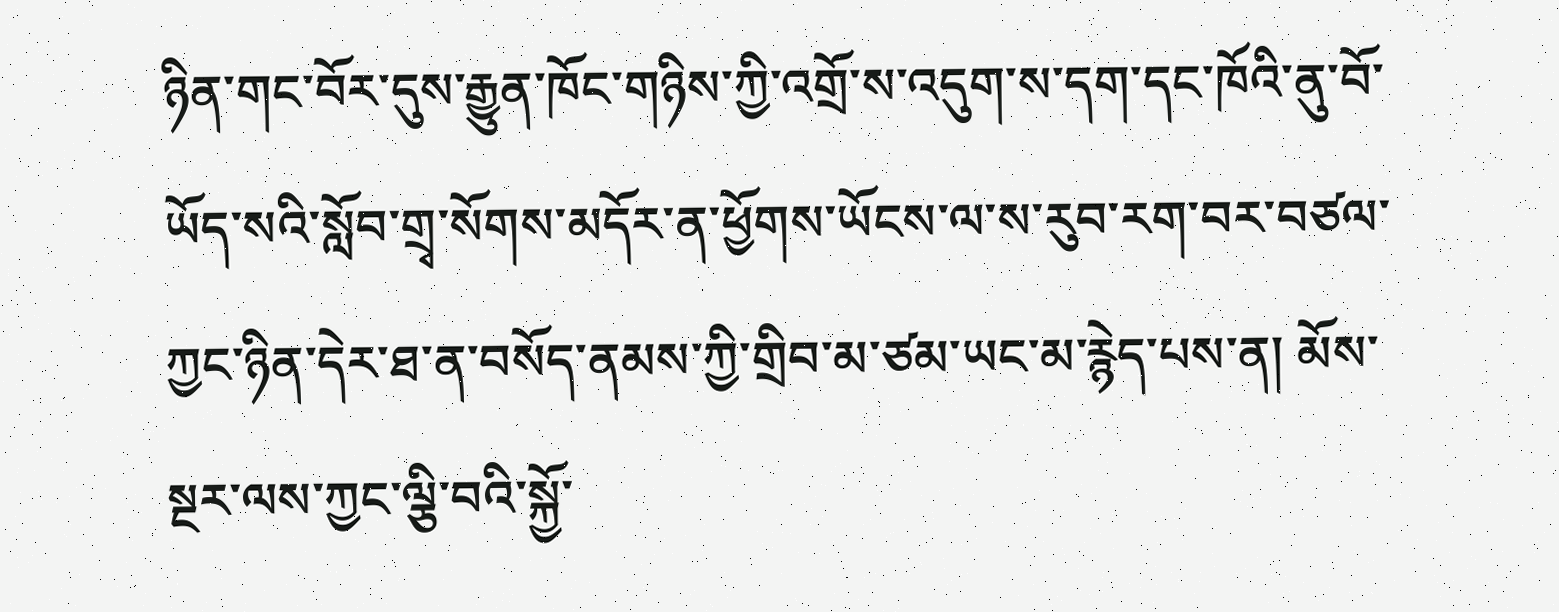ཉིན་གང་བོར་དུས་རྒྱུན་ཁོང་གཉིས་ཀྱི་འགྲོ་ས་འདུག་ས་དག་དང་ཁོའི་ནུ་བོ་ཡོད་སའི་སློབ་གྲྭ་སོགས་མདོར་ན་ཕྱོགས་ཡོངས་ལ་ས་རུབ་རག་བར་བཙལ་ཀྱང་ཉིན་དེར་ཐ་ན་བསོད་ནམས་ཀྱི་གྲིབ་མ་ཙམ་ཡང་མ་རྙེད་པས་ན། མོས་སྔར་ལས་ཀྱང་ལྕི་བའི་སྐྱོ་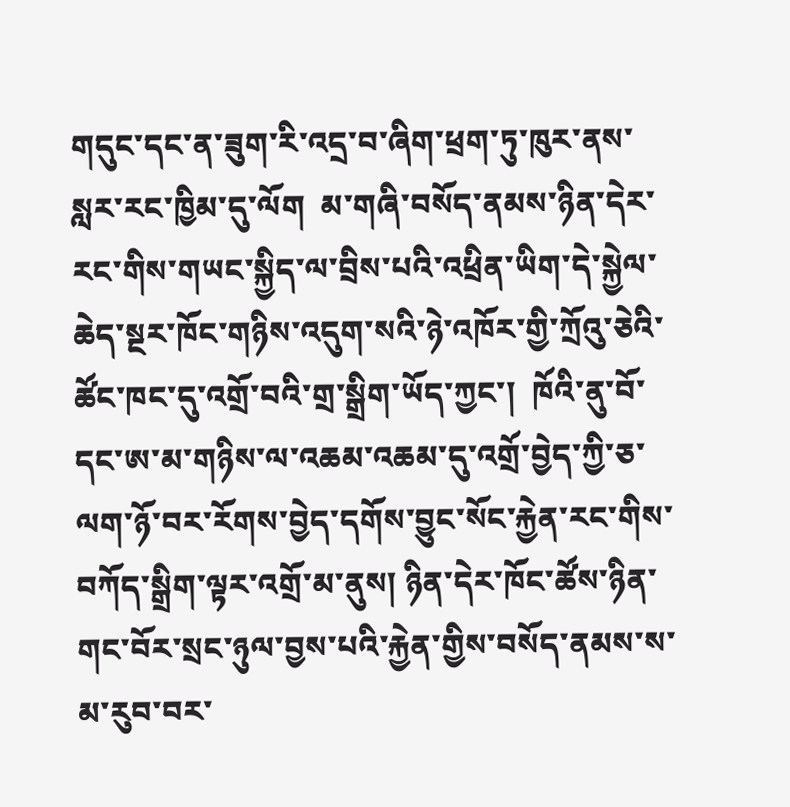གདུང་དང་ན་ཟུག་རི་འདྲ་བ་ཞིག་ཕྲག་ཏུ་ཁུར་ནས་སླར་རང་ཁྱིམ་དུ་ལོག  མ་གཞི་བསོད་ནམས་ཉིན་དེར་རང་གིས་གཡང་སྐྱིད་ལ་བྲིས་པའི་འཕྲིན་ཡིག་དེ་སྐྱེལ་ཆེད་སྔར་ཁོང་གཉིས་འདུག་སའི་ཉེ་འཁོར་གྱི་ཀྲོའུ་ཅེའི་ཚོང་ཁང་དུ་འགྲོ་བའི་གྲ་སྒྲིག་ཡོད་ཀྱང་།  ཁོའི་ནུ་བོ་དང་ཨ་མ་གཉིས་ལ་འཆམ་འཆམ་དུ་འགྲོ་བྱེད་ཀྱི་ཅ་ལག་ཉོ་བར་རོགས་བྱེད་དགོས་བྱུང་སོང་རྐྱེན་རང་གིས་བཀོད་སྒྲིག་ལྟར་འགྲོ་མ་ནུས། ཉིན་དེར་ཁོང་ཚོས་ཉིན་གང་བོར་སྲང་ཉུལ་བྱས་པའི་རྐྱེན་གྱིས་བསོད་ནམས་ས་མ་རུབ་བར་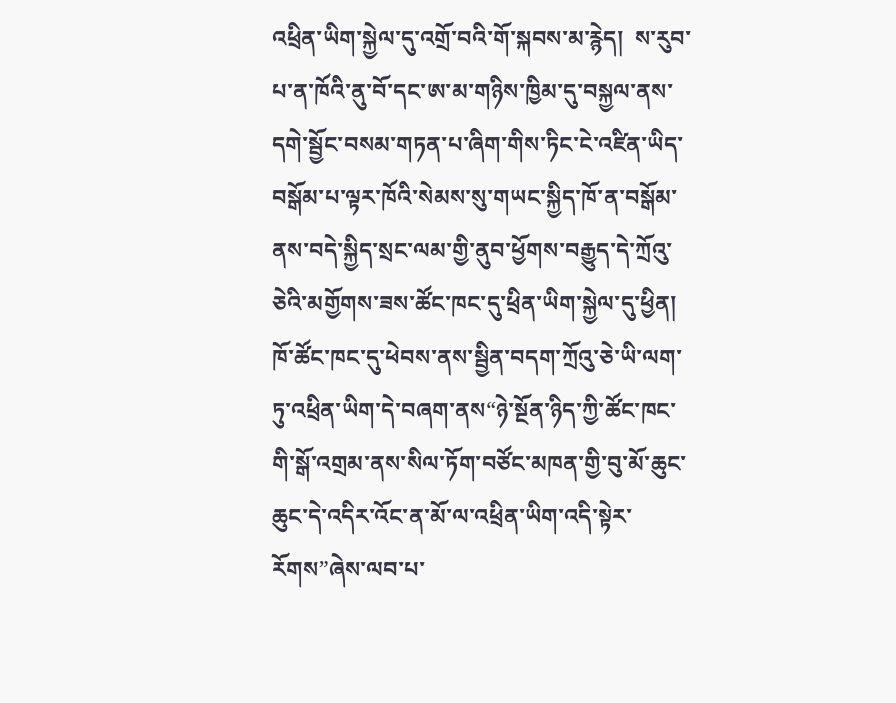འཕྲིན་ཡིག་སྐྱེལ་དུ་འགྲོ་བའི་གོ་སྐབས་མ་རྙེད།  ས་རུབ་པ་ན་ཁོའི་ནུ་བོ་དང་ཨ་མ་གཉིས་ཁྱིམ་དུ་བསྐྱལ་ནས་དགེ་སྦྱོང་བསམ་གཏན་པ་ཞིག་གིས་ཏིང་ངེ་འཛིན་ཡིད་བསྒོམ་པ་ལྟར་ཁོའི་སེམས་སུ་གཡང་སྐྱིད་ཁོ་ན་བསྒོམ་ནས་བདེ་སྐྱིད་སྲང་ལམ་གྱི་ནུབ་ཕྱོགས་བརྒྱུད་དེ་ཀྲོའུ་ཅེའི་མགྱོགས་ཟས་ཚོང་ཁང་དུ་ཕྲིན་ཡིག་སྐྱེལ་དུ་ཕྱིན། ཁོ་ཚོང་ཁང་དུ་ཕེབས་ནས་སྦྱིན་བདག་ཀྲོའུ་ཅེ་ཡི་ལག་ཏུ་འཕྲིན་ཡིག་དེ་བཞག་ནས“ཉེ་སྔོན་ཉིད་ཀྱི་ཚོང་ཁང་གི་སྒོ་འགྲམ་ནས་སིལ་ཏོག་བཙོང་མཁན་གྱི་བུ་མོ་ཆུང་ཆུང་དེ་འདིར་འོང་ན་མོ་ལ་འཕྲིན་ཡིག་འདི་སྟེར་རོགས”ཞེས་ལབ་པ་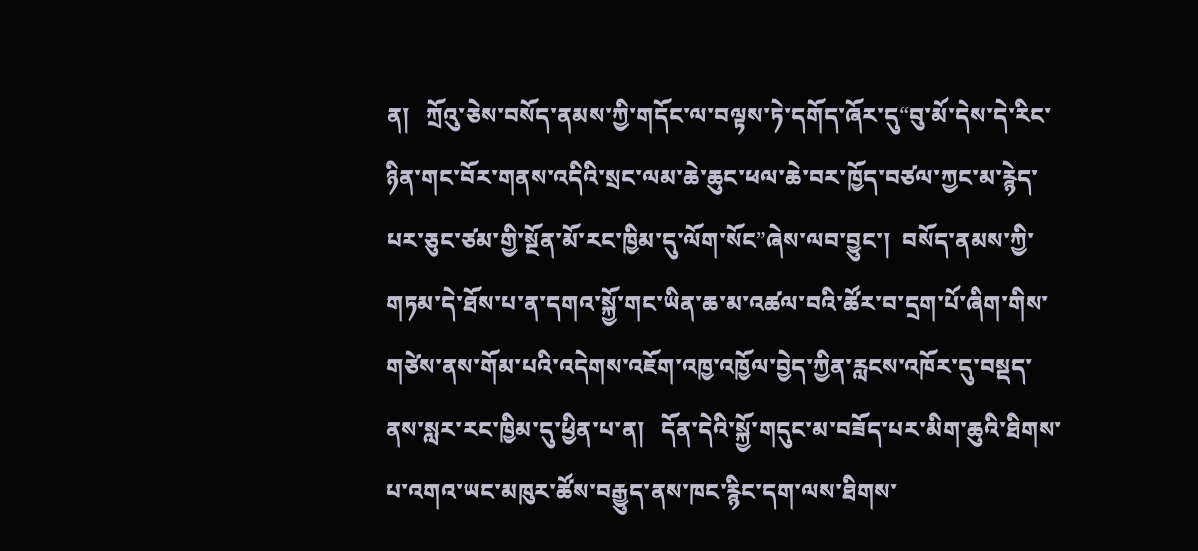ན།   ཀྲོའུ་ཅེས་བསོད་ནམས་ཀྱི་གདོང་ལ་བལྟས་ཏེ་དགོད་ཞོར་དུ“བུ་མོ་དེས་དེ་རིང་ཉིན་གང་བོར་གནས་འདིའི་སྲང་ལམ་ཆེ་ཆུང་ཕལ་ཆེ་བར་ཁྱོད་བཙལ་ཀྱང་མ་རྙེད་པར་ཅུང་ཙམ་གྱི་སྔོན་མོ་རང་ཁྱིམ་དུ་ལོག་སོང”ཞེས་ལབ་བྱུང་།  བསོད་ནམས་ཀྱི་གཏམ་དེ་ཐོས་པ་ན་དགའ་སྐྱོ་གང་ཡིན་ཆ་མ་འཚལ་བའི་ཚོར་བ་དྲག་པོ་ཞིག་གིས་གཙེས་ནས་གོམ་པའི་འདེགས་འཇོག་འཁྱ་འཁྱོལ་བྱེད་ཀྱིན་རླངས་འཁོར་དུ་བསྡད་ནས་སླར་རང་ཁྱིམ་དུ་ཕྱིན་པ་ན།   དོན་དེའི་སྐྱོ་གདུང་མ་བཟོད་པར་མིག་ཆུའི་ཐིགས་པ་འགའ་ཡང་མཁུར་ཚོས་བརྒྱུད་ནས་ཁང་རྙིང་དག་ལས་ཐིགས་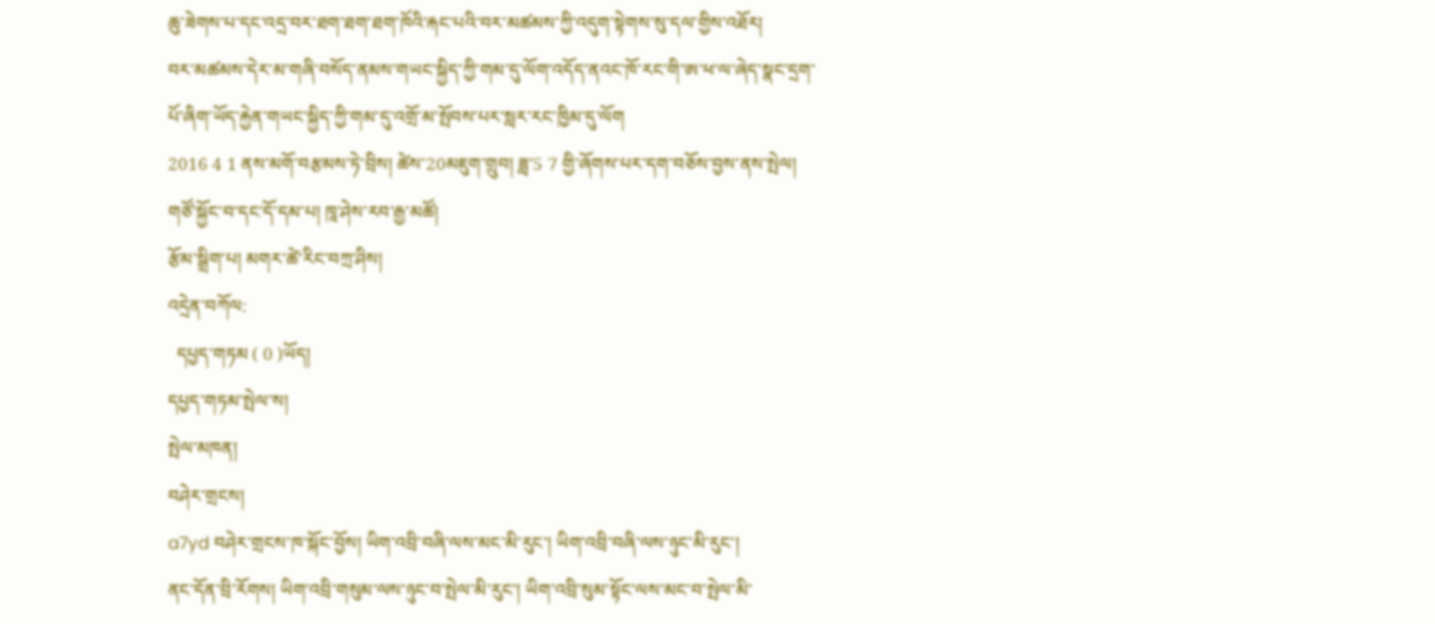ཆུ་ཟེགས་པ་དང་འདྲ་བར་ཐག་ཐག་ཐག་ཁོའི་རྐང་པའི་བར་མཚམས་ཀྱི་འདུག་སྟེགས་སུ་དལ་གྱིས་འཐོར།
བར་མཚམས་དེར་མ་གཞི་བསོད་ནམས་གཡང་སྐྱིད་ཀྱི་གམ་དུ་ལོག་འདོད་ནའང་ཁོ་རང་གི་ཨ་ཕ་ལ་ཞེད་སྣང་དྲག་པོ་ཞིག་ཡོད་རྐྱེན་གཡང་སྐྱིད་ཀྱི་གམ་དུ་འགྲོ་མ་སྤོབས་པར་སླར་རང་ཁྱིམ་དུ་ལོག
2016 4 1 ནས་མགོ་བརྩམས་ཏེ་བྲིས། ཚེས་20མཇུག་གྲུབ། ཟླ་5 7 གྱི་ཞོགས་པར་དག་བཅོས་བྱས་ནས་སྤེལ།
གཙོ་སྐྱོང་བ་དང་དོ་དམ་པ། ཁཱ་ཤེས་རབ་རྒྱ་མཚོ།
རྩོམ་སྒྲིག་པ། མགར་ཚེ་རིང་བཀྲ་ཤིས།
འདྲེན་བཀོལ:
  དཔྱད་གཏམ ( 0 )ཡོད།
དཔྱད་གཏམ་སྤེལ་ས།
སྤེལ་མཁན།
བཤེར་གྲངས།
a7yd བཤེར་གྲངས་ཁ་སྐོང་བྱོས། ཡིག་འབྲི་བཞི་ལས་མང་མི་རུང་། ཡིག་འབྲི་བཞི་ལས་ཉུང་མི་རུང་།
ནང་དོན་བྲི་རོགས། ཡིག་འབྲི་གསུམ་ལས་ཉུང་བ་སྤེལ་མི་རུང་། ཡིག་འབྲི་སུམ་སྟོང་ལས་མང་བ་སྤེལ་མི་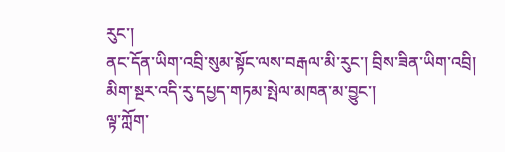རུང་།
ནང་དོན་ཡིག་འབྲི་སུམ་སྟོང་ལས་བརྒལ་མི་རུང་། བྲིས་ཟིན་ཡིག་འབྲི།
མིག་སྔར་འདི་རུ་དཔྱད་གཏམ་སྤེལ་མཁན་མ་བྱུང་།
ལྟ་ཀློག་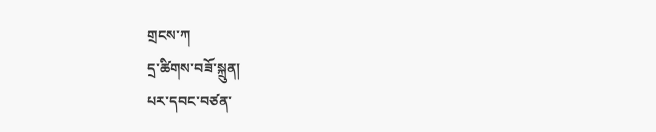གྲངས་ཀ
དྲ་ཚིགས་བཟོ་སྐྲུན།
པར་དབང་བཙན་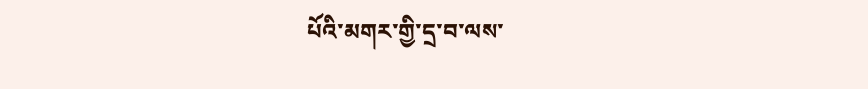པོའི་མགར་གྱི་དྲ་བ་ལས་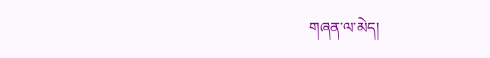གཞན་ལ་མེད།